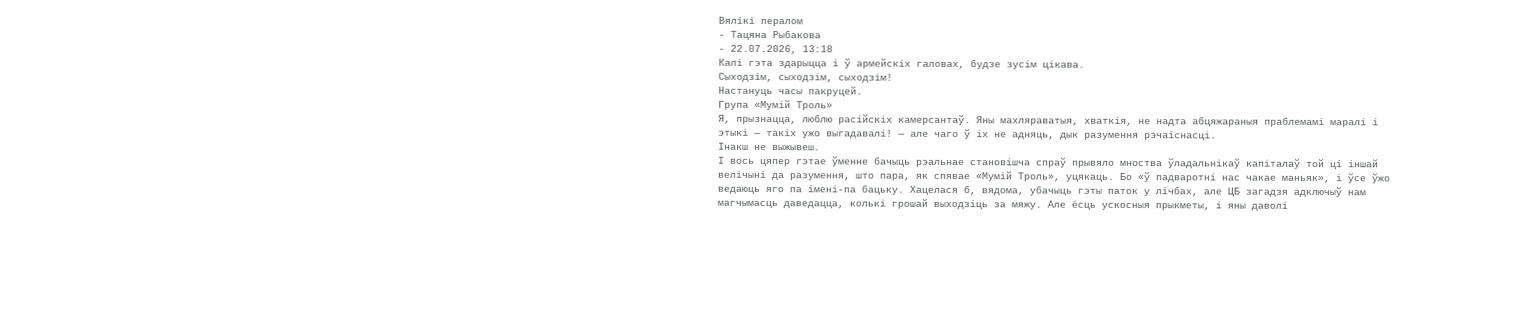Вялікі пералом
- Тацяна Рыбакова
- 22.07.2026, 13:18
Калі гэта здарыцца і ў армейскіх галовах, будзе зусім цікава.
Сыходзім, сыходзім, сыходзім!
Настануць часы пакруцей.
Група «Мумій Троль»
Я, прызнацца, люблю расійскіх камерсантаў. Яны махляраватыя, хваткія, не надта абцяжараныя праблемамі маралі і этыкі — такіх ужо выгадавалі! — але чаго ў іх не адняць, дык разумення рэчаіснасці.
Інакш не выжывеш.
І вось цяпер гэтае ўменне бачыць рэальнае становішча спраў прывяло мноства ўладальнікаў капіталаў той ці іншай велічыні да разумення, што пара, як спявае «Мумій Троль», уцякаць. Бо «ў падваротні нас чакае маньяк», і ўсе ўжо ведаюць яго па імені-па бацьку. Хацелася б, вядома, убачыць гэты паток у лічбах, але ЦБ загадзя адключыў нам магчымасць даведацца, колькі грошай выходзіць за мяжу. Але ёсць ускосныя прыкметы, і яны даволі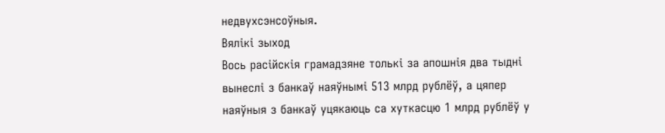недвухсэнсоўныя.
Вялікі зыход
Вось расійскія грамадзяне толькі за апошнія два тыдні вынеслі з банкаў наяўнымі 513 млрд рублёў, а цяпер наяўныя з банкаў уцякаюць са хуткасцю 1 млрд рублёў у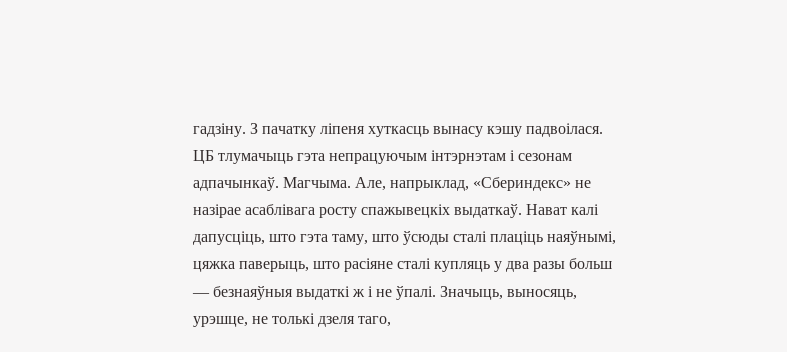гадзіну. З пачатку ліпеня хуткасць вынасу кэшу падвоілася.
ЦБ тлумачыць гэта непрацуючым інтэрнэтам і сезонам адпачынкаў. Магчыма. Але, напрыклад, «Сбериндекс» не назірае асаблівага росту спажывецкіх выдаткаў. Нават калі дапусціць, што гэта таму, што ўсюды сталі плаціць наяўнымі, цяжка паверыць, што расіяне сталі купляць у два разы больш — безнаяўныя выдаткі ж і не ўпалі. Значыць, выносяць, урэшце, не толькі дзеля таго,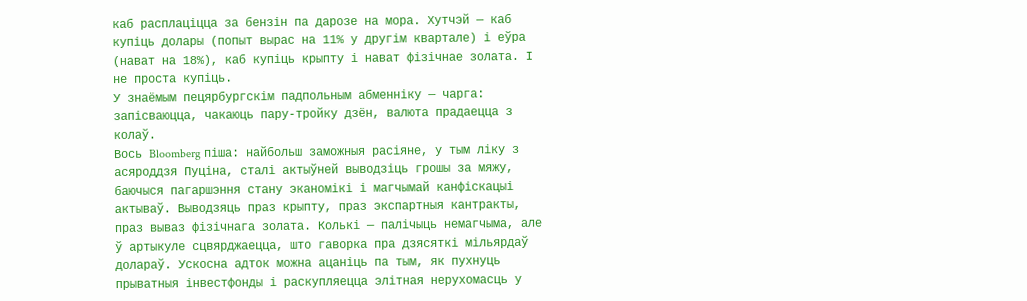каб расплаціцца за бензін па дарозе на мора. Хутчэй — каб купіць долары (попыт вырас на 11% у другім квартале) і еўра (нават на 18%), каб купіць крыпту і нават фізічнае золата. І не проста купіць.
У знаёмым пецярбургскім падпольным абменніку — чарга: запісваюцца, чакаюць пару-тройку дзён, валюта прадаецца з колаў.
Вось Bloomberg піша: найбольш заможныя расіяне, у тым ліку з асяроддзя Пуціна, сталі актыўней выводзіць грошы за мяжу, баючыся пагаршэння стану эканомікі і магчымай канфіскацыі актываў. Выводзяць праз крыпту, праз экспартныя кантракты, праз вываз фізічнага золата. Колькі — палічыць немагчыма, але ў артыкуле сцвярджаецца, што гаворка пра дзясяткі мільярдаў долараў. Ускосна адток можна ацаніць па тым, як пухнуць прыватныя інвестфонды і раскупляецца элітная нерухомасць у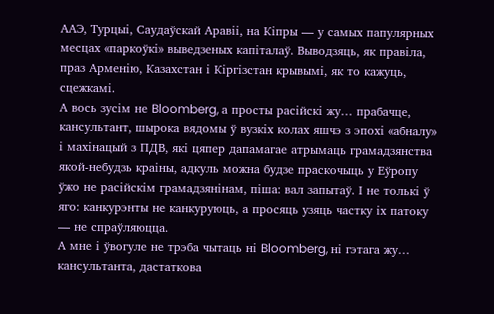ААЭ, Турцыі, Саудаўскай Аравіі, на Кіпры — у самых папулярных месцах «паркоўкі» выведзеных капіталаў. Выводзяць, як правіла, праз Арменію, Казахстан і Кіргізстан крывымі, як то кажуць, сцежкамі.
А вось зусім не Bloomberg, а просты расійскі жу… прабачце, кансультант, шырока вядомы ў вузкіх колах яшчэ з эпохі «абналу» і махінацый з ПДВ, які цяпер дапамагае атрымаць грамадзянства якой-небудзь краіны, адкуль можна будзе праскочыць у Еўропу ўжо не расійскім грамадзянінам, піша: вал запытаў. І не толькі ў яго: канкурэнты не канкуруюць, а просяць узяць частку іх патоку — не спраўляюцца.
А мне і ўвогуле не трэба чытаць ні Bloomberg, ні гэтага жу… кансультанта, дастаткова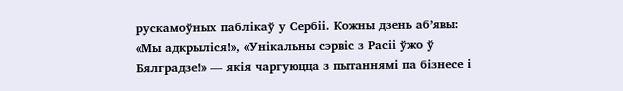рускамоўных паблікаў у Сербіі. Кожны дзень аб’явы: «Мы адкрыліся!», «Унікальны сэрвіс з Расіі ўжо ў Бялградзе!» — якія чаргуюцца з пытаннямі па бізнесе і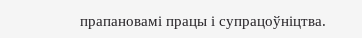прапановамі працы і супрацоўніцтва.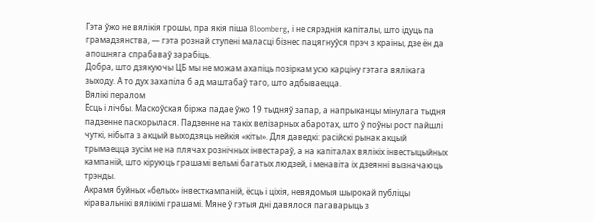Гэта ўжо не вялікія грошы, пра якія піша Bloomberg, і не сярэднія капіталы, што ідуць па грамадзянства, — гэта рознай ступені маласці бізнес пацягнуўся прэч з краіны, дзе ён да апошняга спрабаваў зарабіць.
Добра, што дзякуючы ЦБ мы не можам ахапіць позіркам усю карціну гэтага вялікага зыходу. А то дух захапіла б ад маштабаў таго, што адбываецца.
Вялікі пералом
Ёсць і лічбы. Маскоўская біржа падае ўжо 19 тыдняў запар, а напрыканцы мінулага тыдня падзенне паскорылася. Падзенне на такіх велізарных абаротах, што ў поўны рост пайшлі чуткі, нібыта з акцый выходзяць нейкія «кіты». Для даведкі: расійскі рынак акцый трымаецца зусім не на плячах рознічных інвестараў, а на капіталах вялікіх інвестыцыйных кампаній, што кіруюць грашамі вельмі багатых людзей, і менавіта іх дзеянні вызначаюць трэнды.
Акрамя буйных «белых» інвесткампаній, ёсць і ціхія, невядомыя шырокай публіцы кіравальнікі вялікімі грашамі. Мяне ў гэтыя дні давялося пагаварыць з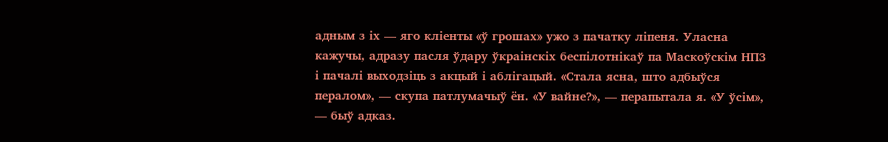адным з іх — яго кліенты «ў грошах» ужо з пачатку ліпеня. Уласна кажучы, адразу пасля ўдару ўкраінскіх беспілотнікаў па Маскоўскім НПЗ і пачалі выходзіць з акцый і аблігацый. «Стала ясна, што адбыўся пералом», — скупа патлумачыў ён. «У вайне?», — перапытала я. «У ўсім», — быў адказ.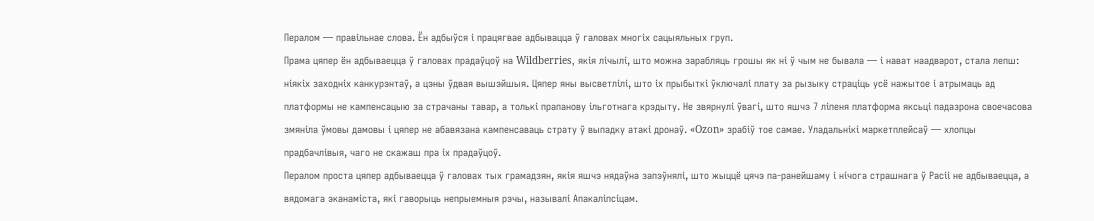Пералом — правільнае слова. Ён адбыўся і працягвае адбывацца ў галовах многіх сацыяльных груп.
Прама цяпер ён адбываецца ў галовах прадаўцоў на Wildberries, якія лічылі, што можна зарабляць грошы як ні ў чым не бывала — і нават наадварот, стала лепш: ніякіх заходніх канкурэнтаў, а цэны ўдвая вышэйшыя. Цяпер яны высветлілі, што іх прыбыткі ўключалі плату за рызыку страціць усё нажытое і атрымаць ад платформы не кампенсацыю за страчаны тавар, а толькі прапанову ільготнага крэдыту. Не звярнулі ўвагі, што яшчэ 7 ліпеня платформа яксьці падазрона своечасова змяніла ўмовы дамовы і цяпер не абавязана кампенсаваць страту ў выпадку атакі дронаў. «Ozon» зрабіў тое самае. Уладальнікі маркетплейсаў — хлопцы прадбачлівыя, чаго не скажаш пра іх прадаўцоў.
Пералом проста цяпер адбываецца ў галовах тых грамадзян, якія яшчэ нядаўна запэўнялі, што жыццё цячэ па-ранейшаму і нічога страшнага ў Расіі не адбываецца, а вядомага эканаміста, які гаворыць непрыемныя рэчы, называлі Апакаліпсіцам.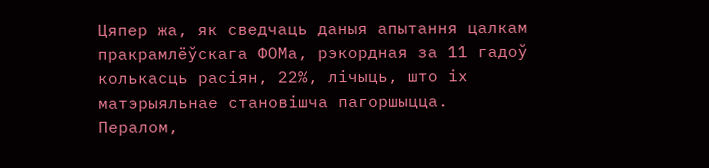Цяпер жа, як сведчаць даныя апытання цалкам пракрамлёўскага ФОМа, рэкордная за 11 гадоў колькасць расіян, 22%, лічыць, што іх матэрыяльнае становішча пагоршыцца.
Пералом,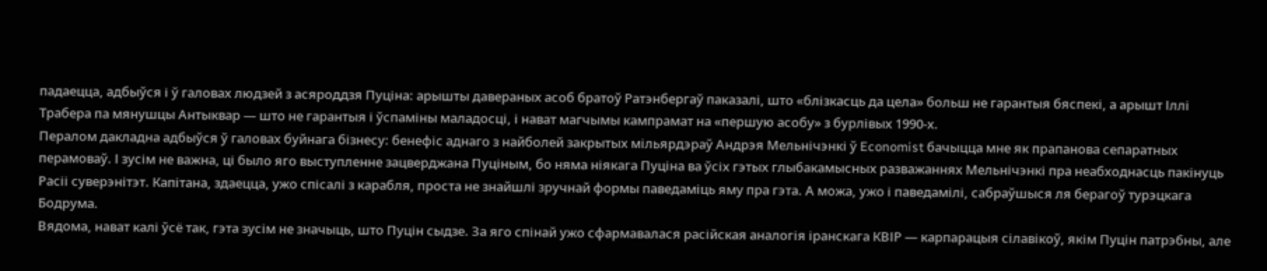падаецца, адбыўся і ў галовах людзей з асяроддзя Пуціна: арышты давераных асоб братоў Ратэнбергаў паказалі, што «блізкасць да цела» больш не гарантыя бяспекі, а арышт Іллі Трабера па мянушцы Антыквар — што не гарантыя і ўспаміны маладосці, і нават магчымы кампрамат на «першую асобу» з бурлівых 1990-х.
Пералом дакладна адбыўся ў галовах буйнага бізнесу: бенефіс аднаго з найболей закрытых мільярдэраў Андрэя Мельнічэнкі ў Economist бачыцца мне як прапанова сепаратных перамоваў. І зусім не важна, ці было яго выступленне зацверджана Пуціным, бо няма ніякага Пуціна ва ўсіх гэтых глыбакамысных разважаннях Мельнічэнкі пра неабходнасць пакінуць Расіі суверэнітэт. Капітана, здаецца, ужо спісалі з карабля, проста не знайшлі зручнай формы паведаміць яму пра гэта. А можа, ужо і паведамілі, сабраўшыся ля берагоў турэцкага Бодрума.
Вядома, нават калі ўсё так, гэта зусім не значыць, што Пуцін сыдзе. За яго спінай ужо сфармавалася расійская аналогія іранскага КВІР — карпарацыя сілавікоў, якім Пуцін патрэбны, але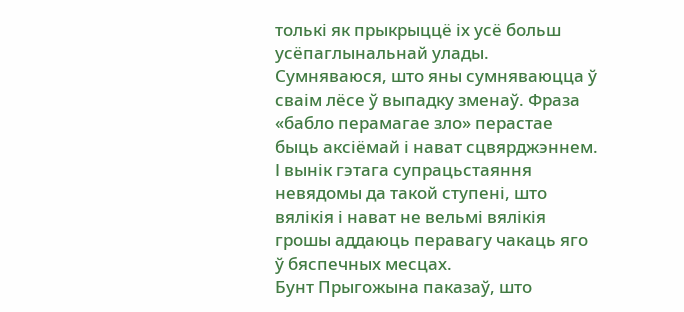толькі як прыкрыццё іх усё больш усёпаглынальнай улады. Сумняваюся, што яны сумняваюцца ў сваім лёсе ў выпадку зменаў. Фраза «бабло перамагае зло» перастае быць аксіёмай і нават сцвярджэннем. І вынік гэтага супрацьстаяння невядомы да такой ступені, што вялікія і нават не вельмі вялікія грошы аддаюць перавагу чакаць яго ў бяспечных месцах.
Бунт Прыгожына паказаў, што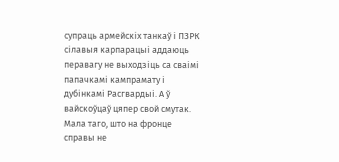супраць армейскіх танкаў і ПЗРК сілавыя карпарацыі аддаюць перавагу не выходзіць са сваімі папачкамі кампрамату і дубінкамі Расгвардыі. А ў вайскоўцаў цяпер свой смутак. Мала таго, што на фронце справы не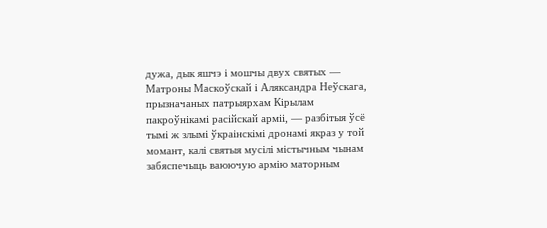дужа, дык яшчэ і мошчы двух святых — Матроны Маскоўскай і Аляксандра Неўскага, прызначаных патрыярхам Кірылам пакроўнікамі расійскай арміі, — разбітыя ўсё тымі ж злымі ўкраінскімі дронамі якраз у той момант, калі святыя мусілі містычным чынам забяспечыць ваюючую армію маторным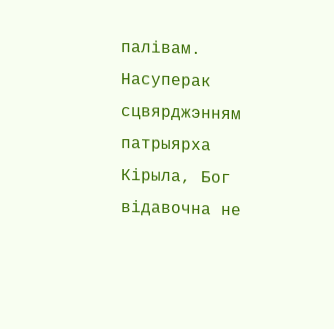палівам.
Насуперак сцвярджэнням патрыярха Кірыла, Бог відавочна не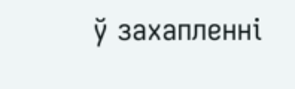ў захапленні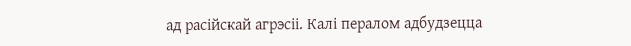ад расійскай агрэсіі. Калі пералом адбудзецца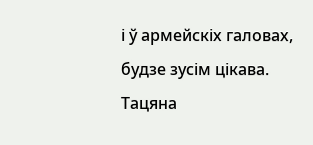і ў армейскіх галовах, будзе зусім цікава.
Тацяна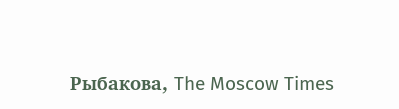Рыбакова, The Moscow Times